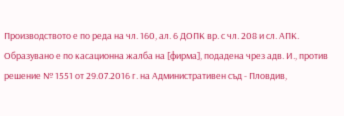Производството е по реда на чл. 160, ал. 6 ДОПК вр. с чл. 208 и сл. АПК.
Образувано е по касационна жалба на [фирма], подадена чрез адв. И., против решение № 1551 от 29.07.2016 г. на Административен съд - Пловдив,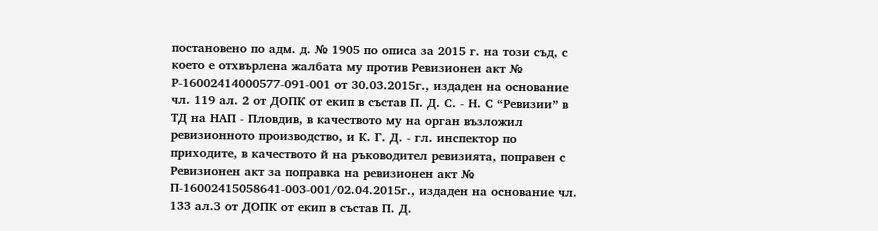постановено по адм. д. № 1905 по описа за 2015 г. на този съд, с което е отхвърлена жалбата му против Ревизионен акт № Р-16002414000577-091-001 от 30.03.2015г., издаден на основание чл. 119 ал. 2 от ДОПК от екип в състав П. Д. С. - Н. С “Ревизии” в ТД на НАП - Пловдив, в качеството му на орган възложил ревизионното производство, и К. Г. Д. - гл. инспектор по приходите, в качеството й на ръководител ревизията, поправен с Ревизионен акт за поправка на ревизионен акт № П-16002415058641-003-001/02.04.2015г., издаден на основание чл. 133 ал.З от ДОПК от екип в състав П. Д.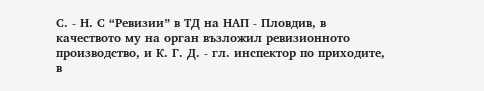С. - Н. С “Ревизии” в ТД на НАП - Пловдив, в качеството му на орган възложил ревизионното производство, и К. Г. Д. - гл. инспектор по приходите, в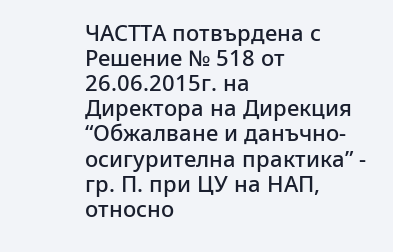ЧАСТТА потвърдена с Решение № 518 от 26.06.2015г. на Директора на Дирекция “Обжалване и данъчно-осигурителна практика” - гр. П. при ЦУ на НАП, относно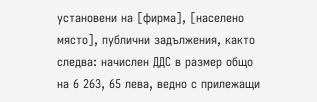установени на [фирма], [населено място], публични задължения, както следва: начислен ДДС в размер общо на 6 263, 65 лева, ведно с прилежащи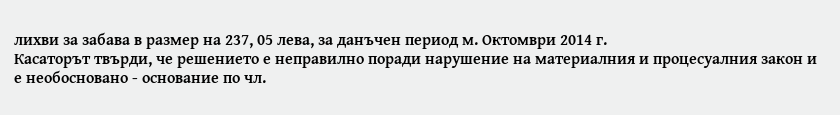лихви за забава в размер на 237, 05 лева, за данъчен период м. Октомври 2014 г.
Касаторът твърди, че решението е неправилно поради нарушение на материалния и процесуалния закон и е необосновано - основание по чл.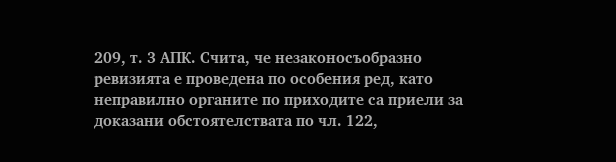209, т. 3 АПК. Счита, че незаконосъобразно ревизията е проведена по особения ред, като неправилно органите по приходите са приели за доказани обстоятелствата по чл. 122,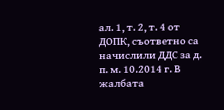ал. 1, т. 2, т. 4 от ДОПК, съответно са начислили ДДС за д. п. м. 10.2014 г. В жалбата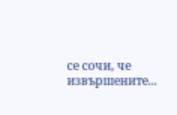се сочи, че извършените...